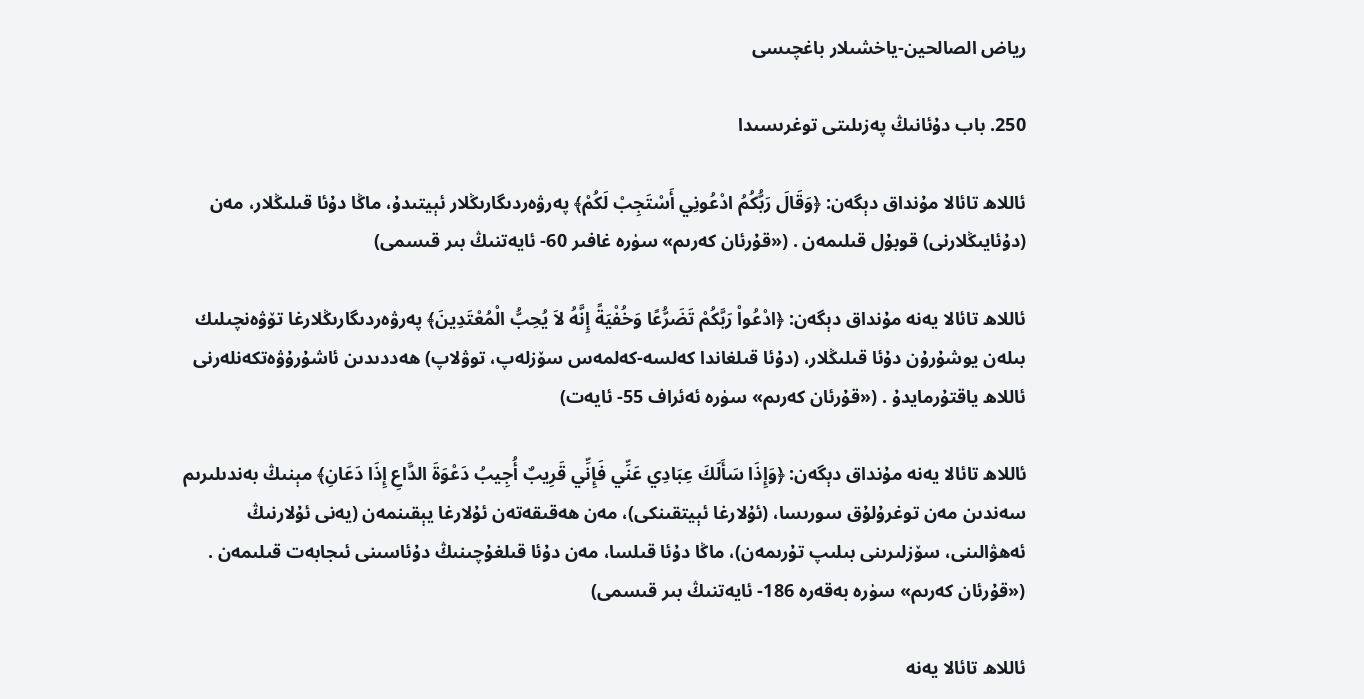رياض الصالحين-ياخشىلار باغچىسى

250. باب دۇئانىڭ پەزىلىتى توغرىسىدا

ئاللاھ تائالا مۇنداق دېگەن: ﴿وَقَالَ رَبُّكُمُ ادْعُونِي أَسْتَجِبْ لَكُمْ﴾ پەرۋەردىگارىڭلار ئېيتىدۇ، ماڭا دۇئا قىلىڭلار، مەن (دۇئايىڭلارنى) قوبۇل قىلىمەن . («قۇرئان كەرىم» سۈرە غافىر 60- ئايەتنىڭ بىر قىسمى)

ئاللاھ تائالا يەنە مۇنداق دېگەن: ﴿ادْعُواْ رَبَّكُمْ تَضَرُّعًا وَخُفْيَةً إِنَّهُ لاَ يُحِبُّ الْمُعْتَدِينَ﴾ پەرۋەردىگارىڭلارغا تۆۋەنچىلىك بىلەن يوشۇرۇن دۇئا قىلىڭلار، (دۇئا قىلغاندا كەلسە-كەلمەس سۆزلەپ، توۋلاپ) ھەددىدىن ئاشۇرۇۋەتكەنلەرنى ئاللاھ ياقتۇرمايدۇ . («قۇرئان كەرىم» سۈرە ئەئراف 55- ئايەت)

ئاللاھ تائالا يەنە مۇنداق دېگەن: ﴿وَإِذَا سَأَلَكَ عِبَادِي عَنِّي فَإِنِّي قَرِيبٌ أُجِيبُ دَعْوَةَ الدَّاعِ إِذَا دَعَانِ﴾ مېنىڭ بەندىلىرىم سەندىن مەن توغرۇلۇق سورىسا، (ئۇلارغا ئېيتقىنكى)، مەن ھەقىقەتەن ئۇلارغا يېقىنمەن (يەنى ئۇلارنىڭ ئەھۋالىنى، سۆزلىرىنى بىلىپ تۇرىمەن)، ماڭا دۇئا قىلسا، مەن دۇئا قىلغۇچىنىڭ دۇئاسىنى ئىجابەت قىلىمەن . («قۇرئان كەرىم» سۈرە بەقەرە 186- ئايەتنىڭ بىر قىسمى)

ئاللاھ تائالا يەنە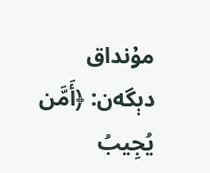مۇنداق دېگەن: ﴿أَمَّن يُجِيبُ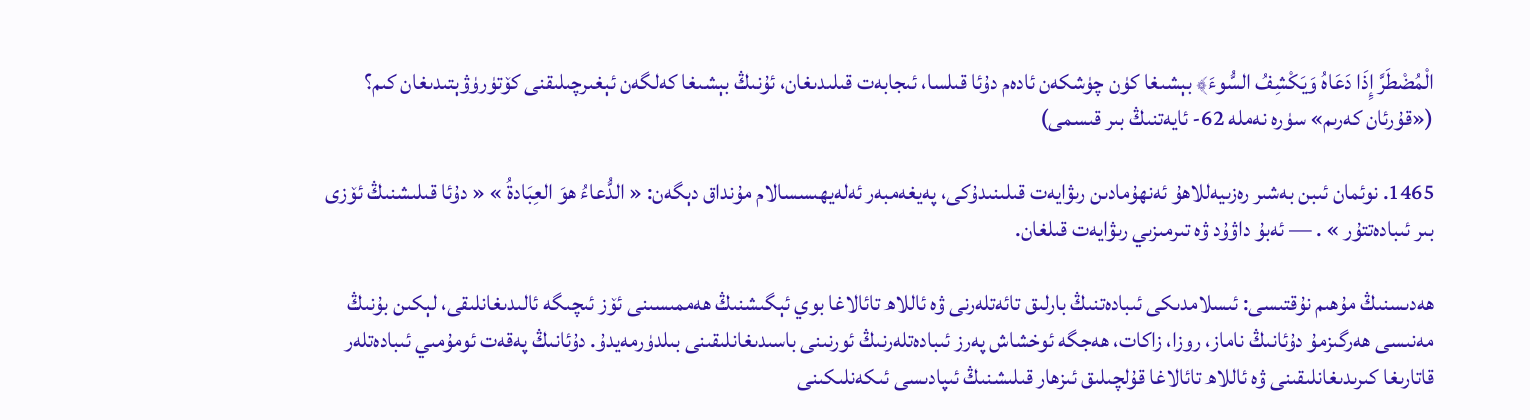الْمُضْطَرَّ إِذَا دَعَاهُ وَيَكْشِفُ السُّوءَ﴾ بېشىغا كۈن چۈشكەن ئادەم دۇئا قىلسا، ئىجابەت قىلىدىغان، ئۇنىڭ بېشىغا كەلگەن ئېغىرچىلىقنى كۆتۈرۈۋېتىدىغان كىم؟ («قۇرئان كەرىم» سۈرە نەملە 62- ئايەتنىڭ بىر قىسمى)

1465. نوئمان ئىبن بەشىر رەزىيەللاھۇ ئەنھۇمادىن رىۋايەت قىلىنىدۇكى، پەيغەمبەر ئەلەيھىسسالام مۇنداق دېگەن: « الدُّعاءُ هوَ العِبَادةُ » « دۇئا قىلىشنىڭ ئۆزى بىر ئىبادەتتۇر » . ― ئەبۇ داۋۇد ۋە تىرمىزىي رىۋايەت قىلغان.

ھەدىسنىڭ مۇھىم نۇقتىسى: ئىسلامدىكى ئىبادەتنىڭ بارلىق تائەتلەرنى ۋە ئاللاھ تائالاغا بوي ئېگىشنىڭ ھەممىسىنى ئۆز ئىچىگە ئالىدىغانلىقى، لېكىن بۇنىڭ مەنىسى ھەرگىزمۇ دۇئانىڭ ناماز، روزا، زاكات، ھەجگە ئوخشاش پەرز ئىبادەتلەرنىڭ ئورنىنى باسىدىغانلىقىنى بىلدۈرمەيدۇ. دۇئانىڭ پەقەت ئومۇمىي ئىبادەتلەر قاتارىغا كىرىدىغانلىقىنى ۋە ئاللاھ تائالاغا قۇلچىلىق ئىزھار قىلىشنىڭ ئىپادىسى ئىكەنلىكىنى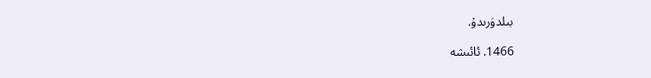بىلدۈرىدۇ.

1466. ئائىشە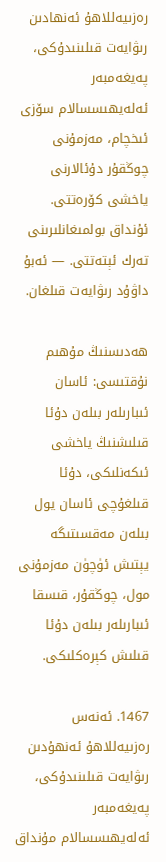رەزىيەللاھۇ ئەنھادىن رىۋايەت قىلىنىدۇكى، پەيغەمبەر ئەلەيھىسسالام سۆزى ئىخچام، مەزمۇنى چوڭقۇر دۇئالارنى ياخشى كۆرەتتى. ئۇنداق بولمىغانلىرىنى تەرك ئېتەتتى. ― ئەبۇ داۋۇد رىۋايەت قىلغان.

ھەدىسنىڭ مۇھىم نۇقتىسى: ئاسان ئىبارىلەر بىلەن دۇئا قىلىشنىڭ ياخشى ئىكەنلىكى، دۇئا قىلغۇچى ئاسان يول بىلەن مەقسىتىگە يېتىش ئۈچۈن مەزمۇنى مول، چوڭقۇر، قىسقا ئىبارىلەر بىلەن دۇئا قىلىش كېرەكلىكى.

1467. ئەنەس رەزىيەللاھۇ ئەنھۇدىن رىۋايەت قىلىنىدۇكى، پەيغەمبەر ئەلەيھىسسالام مۇنداق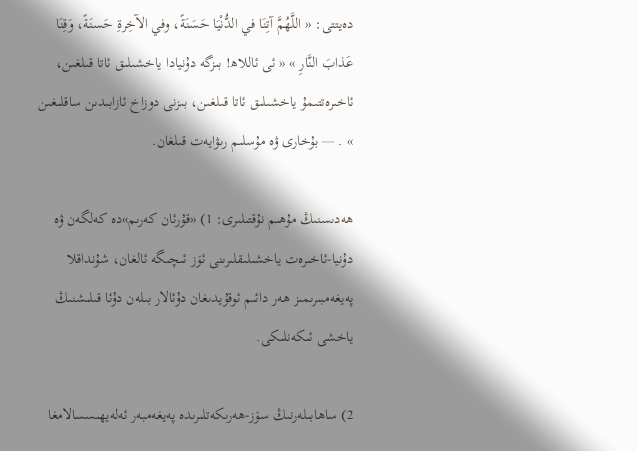دەيتتى: « اللَّهُمَّ آتِنَا في الدُّنْيَا حَسَنَةً، وفي الآخِرةِ حَسنَةً، وَقِنَا عَذابَ النَّارِ » « ئى ئاللاھ! بىزگە دۇنيادا ياخشىلىق ئاتا قىلغىن، ئاخىرەتتىمۇ ياخشىلىق ئاتا قىلغىن، بىزنى دوزاخ ئازابىدىن ساقلىغىن » . ― بۇخارى ۋە مۇسلىم رىۋايەت قىلغان.

ھەدىسنىڭ مۇھىم نۇقتىلىرى: 1) «قۇرئان كەرىم»دە كەلگەن ۋە دۇنيا-ئاخىرەت ياخشىلىقلىرىنى ئۆز ئىچىگە ئالغان، شۇنداقلا پەيغەمبىرىمىز ھەر دائىم ئوقۇيدىغان دۇئالار بىلەن دۇئا قىلىشنىڭ ياخشى ئىكەنلىكى.

2) ساھابىلەرنىڭ سۆز-ھەرىكەتلىرىدە پەيغەمبەر ئەلەيھىسسالامغا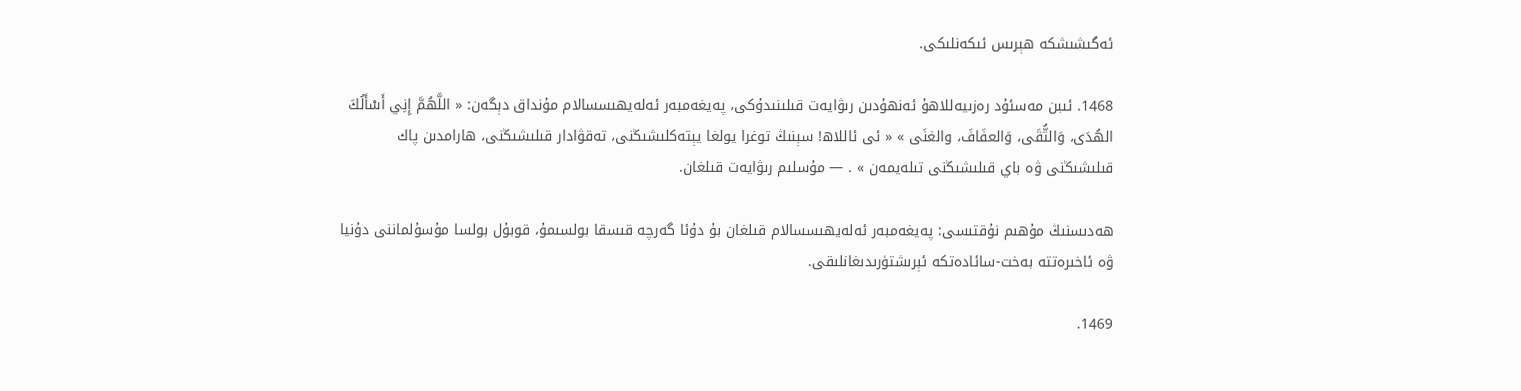ئەگىشىشكە ھېرىس ئىكەنلىكى.

1468. ئىبن مەسئۇد رەزىيەللاھۇ ئەنھۇدىن رىۋايەت قىلىنىدۇكى، پەيغەمبەر ئەلەيھىسسالام مۇنداق دېگەن: « اللَّهُمَّ إِنِي أَسْأَلُكَ الهُدَى، وَالتُّقَى، وَالعفَافَ، والغنَى » « ئى ئاللاھ! سېنىڭ توغرا يولغا يېتەكلىشىڭنى، تەقۋادار قىلىشىڭنى، ھارامدىن پاك قىلىشىڭنى ۋە باي قىلىشىڭنى تىلەيمەن » . ― مۇسلىم رىۋايەت قىلغان.

ھەدىسنىڭ مۇھىم نۇقتىسى: پەيغەمبەر ئەلەيھىسسالام قىلغان بۇ دۇئا گەرچە قىسقا بولسىمۇ، قوبۇل بولسا مۇسۇلماننى دۇنيا ۋە ئاخىرەتتە بەخت-سائادەتكە ئېرىشتۈرىدىغانلىقى.

1469.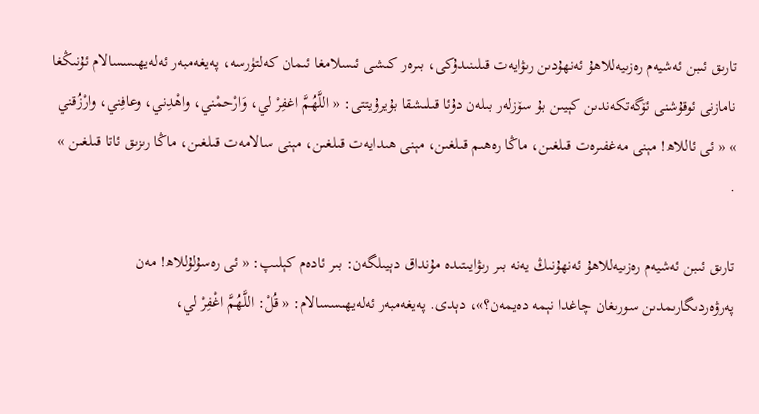تارىق ئىبن ئەشيەم رەزىيەللاھۇ ئەنھۇدىن رىۋايەت قىلىنىدۇكى، بىرەر كىشى ئىسلامغا ئىمان كەلتۈرسە، پەيغەمبەر ئەلەيھىسسالام ئۇنىڭغا نامازنى ئوقۇشنى ئۆگەتكەندىن كېيىن بۇ سۆزلەر بىلەن دۇئا قىلىشقا بۇيرۇيتتى: « اللَّهُمَّ اغفِرْ لي، وَارْحمْني، واهْدِني، وعافِني، وارْزُقني » « ئى ئاللاھ! مېنى مەغفىرەت قىلغىن، ماڭا رەھىم قىلغىن، مېنى ھىدايەت قىلغىن، مېنى سالامەت قىلغىن، ماڭا رىزىق ئاتا قىلغىن » .

تارىق ئىبن ئەشيەم رەزىيەللاھۇ ئەنھۇنىڭ يەنە بىر رىۋايىتىدە مۇنداق دېيىلگەن: بىر ئادەم كېلىپ: « ئى رەسۇلۇللاھ! مەن پەرۋەردىگارىمدىن سورىغان چاغدا نېمە دەيمەن؟»، دېدى. پەيغەمبەر ئەلەيھىسسالام: « قُلْ: اللَّهُمَّ اغْفِرْ لي،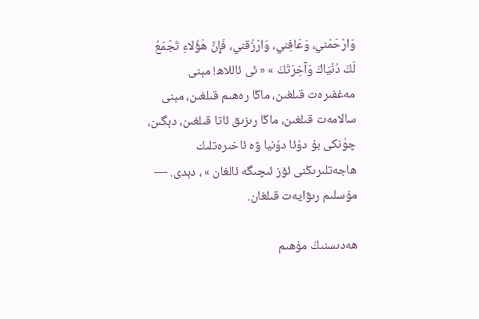وَارْحَمْني، وَعَافِني، وَارْزُقني، فَإِنَّ هَؤُلاءِ تَجْمَعُ لَكَ دُنْيَاكَ وَآخِرَتَكَ » « ئى ئاللاھ! مېنى مەغفىرەت قىلغىن، ماڭا رەھىم قىلغىن، مېنى سالامەت قىلغىن، ماڭا رىزىق ئاتا قىلغىن، دېگىن، چۈنكى بۇ دۇئا دۇنيا ۋە ئاخىرەتلىك ھاجەتلىرىڭنى ئۆز ئىچىگە ئالغان » ، دېدى. ― مۇسلىم رىۋايەت قىلغان.

ھەدىسنىڭ مۇھىم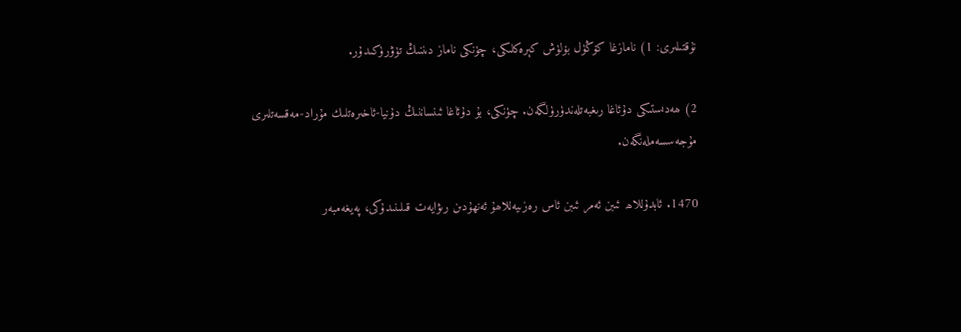نۇقتىلىرى: 1) نامازغا كۆڭۈل بۆلۈش كېرەكلىكى، چۈنكى ناماز دىننىڭ تۈۋرۈكىدۇر.

2) ھەدىستىكى دۇئاغا رىغبەتلەندۈرۈلگەن. چۈنكى، بۇ دۇئاغا ئىنساننىڭ دۇنيا-ئاخىرەتلىك مۇراد-مەقسەتلىرى مۇجەسسەملەنگەن.

1470. ئابدۇللاھ ئىبن ئەمر ئىبن ئاس رەزىيەللاھۇ ئەنھۇدىن رىۋايەت قىلىنىدۇكى، پەيغەمبەر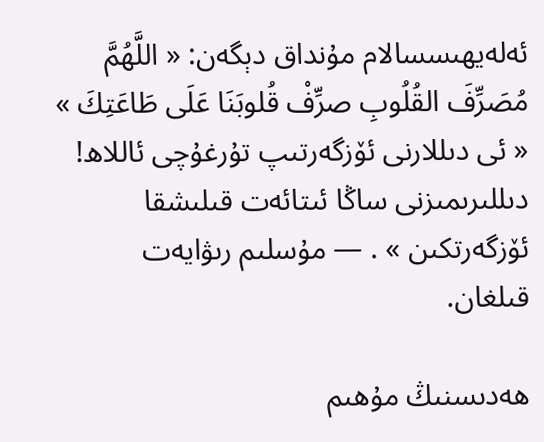ئەلەيھىسسالام مۇنداق دېگەن: « اللَّهُمَّ مُصَرِّفَ القُلُوبِ صرِّفْ قُلوبَنَا عَلَى طَاعَتِكَ » « ئى دىللارنى ئۆزگەرتىپ تۇرغۇچى ئاللاھ! دىللىرىمىزنى ساڭا ئىتائەت قىلىشقا ئۆزگەرتكىن » . ― مۇسلىم رىۋايەت قىلغان.

ھەدىسنىڭ مۇھىم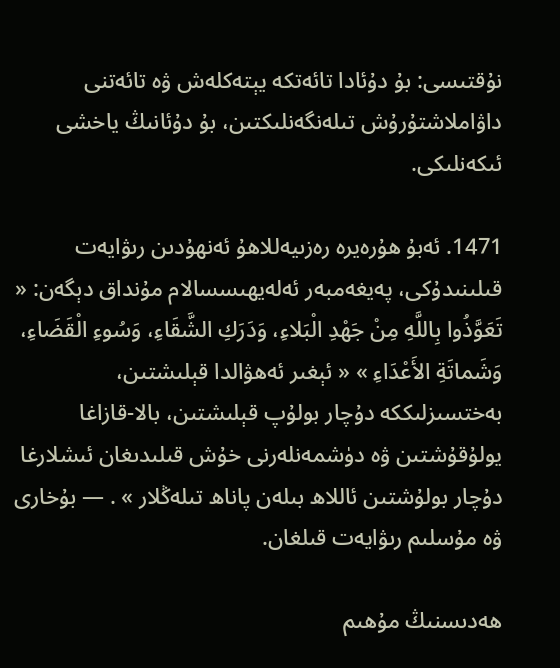نۇقتىسى: بۇ دۇئادا تائەتكە يېتەكلەش ۋە تائەتنى داۋاملاشتۇرۇش تىلەنگەنلىكتىن، بۇ دۇئانىڭ ياخشى ئىكەنلىكى.

1471. ئەبۇ ھۇرەيرە رەزىيەللاھۇ ئەنھۇدىن رىۋايەت قىلىنىدۇكى، پەيغەمبەر ئەلەيھىسسالام مۇنداق دېگەن: « تَعَوَّذُوا بِاللَّهِ مِنْ جَهْدِ الْبَلاءِ، وَدَرَكِ الشَّقَاءِ، وَسُوءِ الْقَضَاءِ، وَشَماتَةِ الأَعْدَاءِ » « ئېغىر ئەھۋالدا قېلىشتىن، بەختسىزلىككە دۇچار بولۇپ قېلىشتىن، بالا-قازاغا يولۇقۇشتىن ۋە دۈشمەنلەرنى خۇش قىلىدىغان ئىشلارغا دۇچار بولۇشتىن ئاللاھ بىلەن پاناھ تىلەڭلار » . ― بۇخارى ۋە مۇسلىم رىۋايەت قىلغان.

ھەدىسنىڭ مۇھىم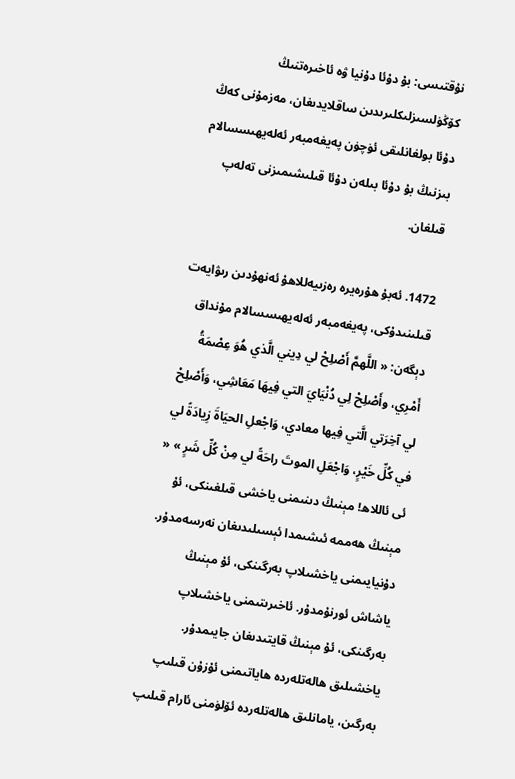نۇقتىسى: بۇ دۇئا دۇنيا ۋە ئاخىرەتنىڭ كۆڭۈلسىزلىكلىرىدىن ساقلايدىغان، مەزمۇنى كەڭ دۇئا بولغانلىقى ئۈچۈن پەيغەمبەر ئەلەيھىسسالام بىزنىڭ بۇ دۇئا بىلەن دۇئا قىلىشىمىزنى تەلەپ قىلغان.

1472. ئەبۇ ھۇرەيرە رەزىيەللاھۇ ئەنھۇدىن رىۋايەت قىلىنىدۇكى، پەيغەمبەر ئەلەيھىسسالام مۇنداق دېگەن: « اللَّهمَّ أَصْلِحْ لي دِيني الَّذي هُوَ عِصْمَةُ أَمْرِي، وأَصْلِحْ لِي دُنْيَايَ التي فِيهَا مَعَاشِي، وَأَصْلِحْ لي آخِرَتي الَّتي فِيها معادي، وَاجْعلِ الحيَاةَ زِيادَةً لي في كُلِّ خَيْرٍ، وَاجْعَلِ الموتَ راحَةً لي مِنْ كُلِّ شَرٍ » « ئى ئاللاھ! مېنىڭ دىنىمنى ياخشى قىلغىنكى، ئۇ مېنىڭ ھەممە ئىشىمدا ئېسىلىدىغان نەرسەمدۇر. دۇنيايىمنى ياخشىلاپ بەرگىنكى، ئۇ مېنىڭ ياشاش ئورنۇمدۇر. ئاخىرىتىمنى ياخشىلاپ بەرگىنكى، ئۇ مېنىڭ قايتىدىغان جايىمدۇر. ياخشىلىق ھالەتلەردە ھاياتىمنى ئۇزۇن قىلىپ بەرگىن، يامانلىق ھالەتلەردە ئۆلۈمنى ئارام قىلىپ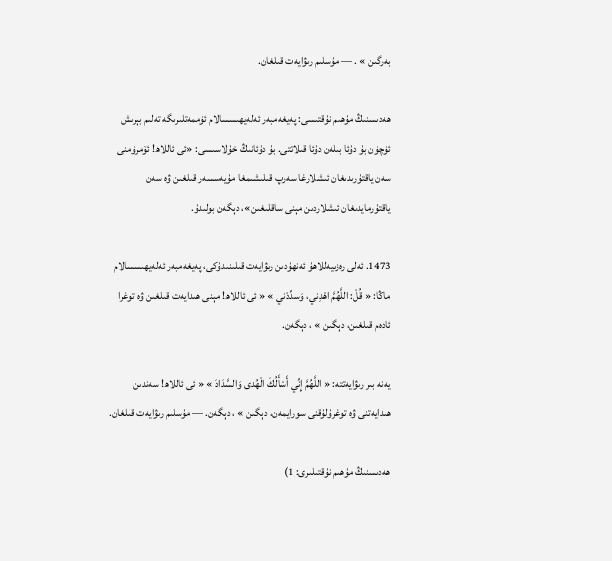بەرگىن » . ― مۇسلىم رىۋايەت قىلغان.

ھەدىسنىڭ مۇھىم نۇقتىسى: پەيغەمبەر ئەلەيھىسسالام ئۈممەتلىرىگە تەلىم بېرىش ئۈچۈن بۇ دۇئا بىلەن دۇئا قىلاتتى. بۇ دۇئانىڭ خۇلاسىسى: «ئى ئاللاھ! ئۆمرۈمنى سەن ياقتۇرىدىغان ئىشلارغا سەرپ قىلىشىمغا مۇيەسسەر قىلغىن ۋە سەن ياقتۇرمايدىغان ئىشلاردىن مېنى ساقلىغىن»، دېگەن بولىدۇ.

1473. ئەلى رەزىيەللاھۇ ئەنھۇدىن رىۋايەت قىلىنىدۇكى، پەيغەمبەر ئەلەيھىسسالام ماڭا: « قُلْ: اللَّهُمَّ اهْدِني، وَسدِّدْني » « ئى ئاللاھ! مېنى ھىدايەت قىلغىن ۋە توغرا ئادەم قىلغىن، دېگىن » ، دېگەن.

يەنە بىر رىۋايەتتە: « اللَّهُمَّ إِنِّي أَسْأَلُكَ الْهُدى وَالسَّدَادَ » « ئى ئاللاھ! سەندىن ھىدايەتنى ۋە توغرۇلۇقنى سورايمەن، دېگىن » ، دېگەن. ― مۇسلىم رىۋايەت قىلغان.

ھەدىسنىڭ مۇھىم نۇقتىلىرى: 1)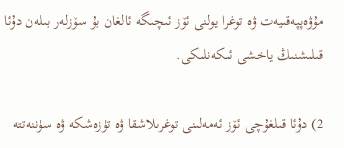مۇۋەپپەقىيەت ۋە توغرا يولنى ئۆز ئىچىگە ئالغان بۇ سۆزلەر بىلەن دۇئا قىلىشنىڭ ياخشى ئىكەنلىكى.

2) دۇئا قىلغۇچى ئۆز ئەمەلىنى توغرىلاشقا ۋە تۈزەشكە ۋە سۈننەتتە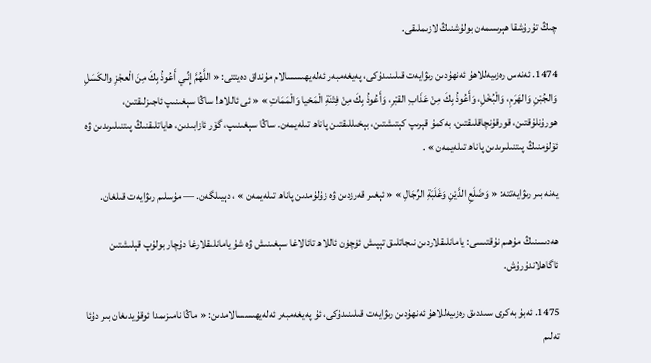چىڭ تۇرۇشقا ھېرىسمەن بولۇشنىڭ لازىملىقى.

1474. ئەنەس رەزىيەللاھۇ ئەنھۇدىن رىۋايەت قىلىنىدۇكى، پەيغەمبەر ئەلەيھىسسالام مۇنداق دەيتتى: « اللَّهُمَّ إِنِّـي أَعُوذُ بِكَ مِنَ الْعجْزِ والكَسَلِ وَالجُبْنِ وَالهَرَمِ، وَالْبُخْلِ، وَأَعُوذُ بِكَ مِنْ عَذَابِ القبْرِ، وَأَعُوذُ بِكَ مِنْ فِتْنَةِ الْمَحْيا وَالْمَمَاتِ » « ئى ئاللاھ! ساڭا سېغىنىپ ئاجىزلىقتىن، ھورۇنلۇقتىن، قورقۇنچاقلىقتىن، بەكمۇ قېرىپ كېتىشتىن، بېخىللىقتىن پاناھ تىلەيمەن. ساڭا سېغىنىپ، گۆر ئازابىدىن، ھاياتلىقنىڭ پىتنىلىرىدىن ۋە ئۆلۈمنىڭ پىتنىلىرىدىن پاناھ تىلەيمەن » .

يەنە بىر رىۋايەتتە: « وَضَلَعِ الدَّيْنِ وَغَلَبَةِ الرِّجَالِ » « ئېغىر قەرزدىن ۋە زۇلۇمدىن پاناھ تىلەيمەن » ، دېيىلگەن. ― مۇسلىم رىۋايەت قىلغان.

ھەدىسنىڭ مۇھىم نۇقتىسى: يامانلىقلاردىن نىجاتلىق تېپىش ئۈچۈن ئاللاھ تائالاغا سېغىنىش ۋە شۇ يامانلىقلارغا دۇچار بولۇپ قېلىشتىن ئاگاھلاندۇرۇش.

1475. ئەبۇ بەكرى سىددىق رەزىيەللاھۇ ئەنھۇدىن رىۋايەت قىلىنىدۇكى، ئۇ پەيغەمبەر ئەلەيھىسسالامدىن: « ماڭا نامىزىمدا ئوقۇيدىغان بىر دۇئا تەلىم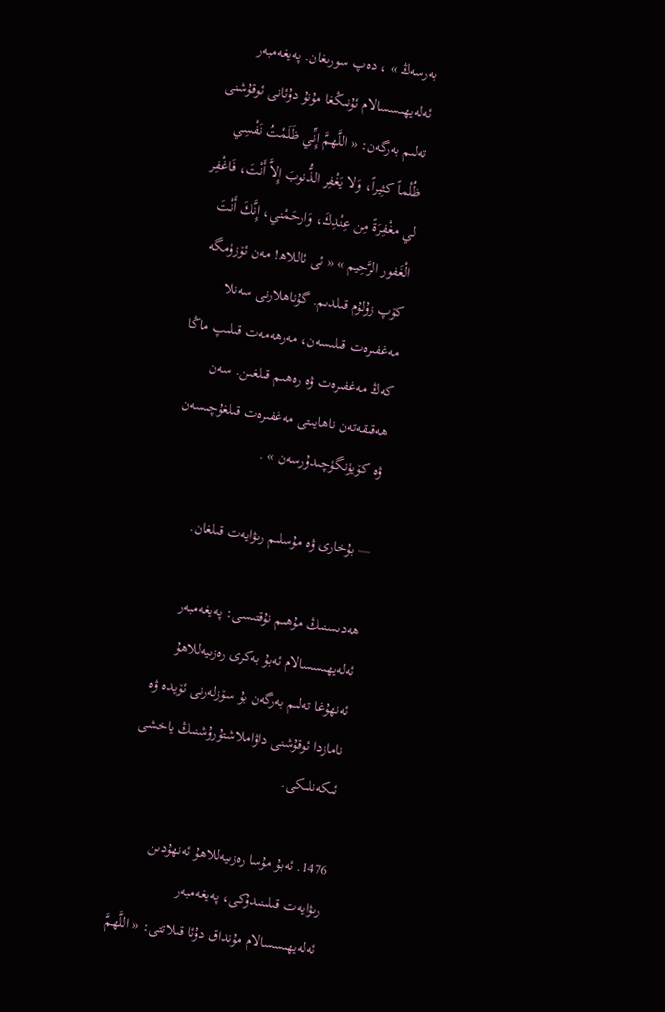بەرسەڭ » ، دەپ سورىغان. پەيغەمبەر ئەلەيھىسسالام ئۇنىڭغا مۇنۇ دۇئانى ئوقۇشنى تەلىم بەرگەن: « اللَّهمَّ إِنِّي ظَلَمْتُ نَفْسِي ظُلْماً كثِيراً، وَلا يَغْفِر الذُّنوبَ إِلاَّ أَنْتَ، فَاغْفِر لي مغْفِرَةً مِن عِنْدِكَ، وَارحَمْني، إِنَّكَ أَنْتَ الْغَفور الرَّحِيم » « ئى ئاللاھ! مەن ئۆزۈمگە كۆپ زۇلۇم قىلدىم. گۇناھلارنى سەنلا مەغفىرەت قىلىسەن، مەرھەمەت قىلىپ ماڭا كەڭ مەغفىرەت ۋە رەھىم قىلغىن. سەن ھەقىقەتەن ناھايىتى مەغفىرەت قىلغۇچىسەن ۋە كۆيۈنگۈچىدۇرسەن » .

― بۇخارى ۋە مۇسلىم رىۋايەت قىلغان.

ھەدىسنىڭ مۇھىم نۇقتىسى: پەيغەمبەر ئەلەيھىسسالام ئەبۇ بەكرى رەزىيەللاھۇ ئەنھۇغا تەلىم بەرگەن بۇ سۆزلەرنى ئۆيدە ۋە نامازدا ئوقۇشنى داۋاملاشتۇرۇشنىڭ ياخشى ئىكەنلىكى.

1476. ئەبۇ مۇسا رەزىيەللاھۇ ئەنھۇدىن رىۋايەت قىلىنىدۇكى، پەيغەمبەر ئەلەيھىسسالام مۇنداق دۇئا قىلاتتى: « اللَّهمَّ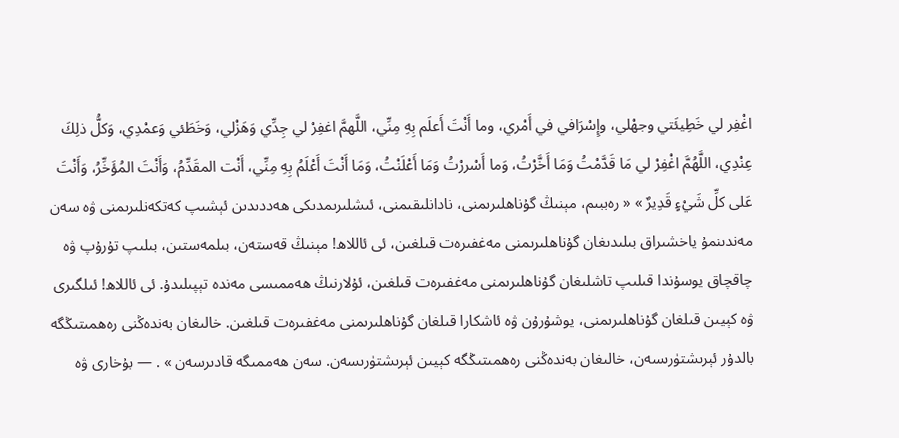اغْفِر لي خَطِيئَتي وجهْلي، وإِسْرَافي في أَمْري، وما أَنْتَ أَعلَم بِهِ مِنِّي، اللَّهمَّ اغفِرْ لي جِدِّي وَهَزْلي، وَخَطَئي وَعمْدِي، وَكلُّ ذلِكَ عِنْدِي، اللَّهُمَّ اغْفِرْ لي مَا قَدَّمْتُ وَمَا أَخَّرْتُ، وَما أَسْررْتُ وَمَا أَعْلَنْتُ، وَمَا أَنْتَ أَعْلَمُ بِهِ مِنِّي، أَنْت المقَدِّمُ، وَأَنْتَ المُؤَخِّرُ، وَأَنْتَ عَلى كلِّ شَيْءٍ قَدِيرٌ » « رەببىم، مېنىڭ گۇناھلىرىمنى، نادانلىقىمنى، ئىشلىرىمدىكى ھەددىدىن ئېشىپ كەتكەنلىرىمنى ۋە سەن مەندىنمۇ ياخشىراق بىلىدىغان گۇناھلىرىمنى مەغفىرەت قىلغىن، ئى ئاللاھ! مېنىڭ قەستەن، بىلمەستىن، بىلىپ تۇرۇپ ۋە چاقچاق يوسۇندا قىلىپ تاشلىغان گۇناھلىرىمنى مەغفىرەت قىلغىن، ئۇلارنىڭ ھەممىسى مەندە تېپىلىدۇ. ئى ئاللاھ! ئىلگىرى ۋە كېيىن قىلغان گۇناھلىرىمنى، يوشۇرۇن ۋە ئاشكارا قىلغان گۇناھلىرىمنى مەغفىرەت قىلغىن. خالىغان بەندەڭنى رەھمىتىڭگە بالدۇر ئېرىشتۈرىسەن، خالىغان بەندەڭنى رەھمىتىڭگە كېيىن ئېرىشتۈرىسەن. سەن ھەممىگە قادىرسەن » . ― بۇخارى ۋە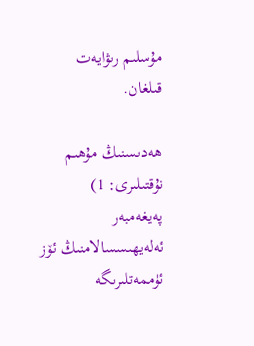مۇسلىم رىۋايەت قىلغان.

ھەدىسنىڭ مۇھىم نۇقتىلىرى: 1) پەيغەمبەر ئەلەيھىسسالامنىڭ ئۆز ئۈممەتلىرىگە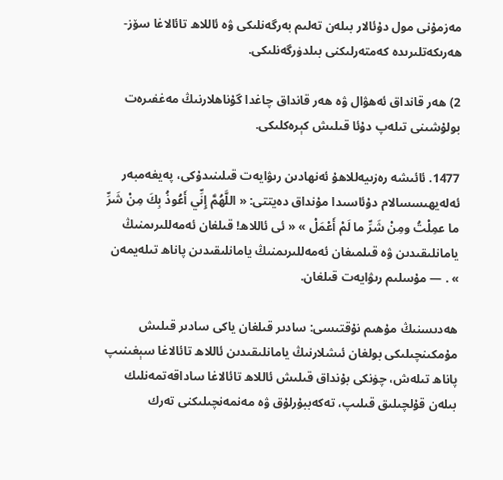مەزمۇنى مول دۇئالار بىلەن تەلىم بەرگەنلىكى ۋە ئاللاھ تائالاغا سۆز-ھەرىكەتلىرىدە كەمتەرلىكنى بىلدۈرگەنلىكى.

2) ھەر قانداق ئەھۋال ۋە ھەر قانداق چاغدا گۇناھلارنىڭ مەغفىرەت بولۇشىنى تىلەپ دۇئا قىلىش كېرەكلىكى.

1477. ئائىشە رەزىيەللاھۇ ئەنھادىن رىۋايەت قىلىنىدۇكى، پەيغەمبەر ئەلەيھىسسالام دۇئاسىدا مۇنداق دەيتتى: « اللَّهُمَّ إِنِّي أَعُوذُ بِكَ مِنْ شَرِّ ما عمِلْتُ ومِنْ شَرِّ ما لَمْ أَعْمَلْ » « ئى ئاللاھ! قىلغان ئەمەللىرىمنىڭ يامانلىقىدىن ۋە قىلمىغان ئەمەللىرىمنىڭ يامانلىقىدىن پاناھ تىلەيمەن » . ― مۇسلىم رىۋايەت قىلغان.

ھەدىسنىڭ مۇھىم نۇقتىسى: سادىر قىلغان ياكى سادىر قىلىش مۇمكىنچىلىكى بولغان ئىشلارنىڭ يامانلىقىدىن ئاللاھ تائالاغا سېغىنىپ پاناھ تىلەش، چۈنكى بۇنداق قىلىش ئاللاھ تائالاغا ساداقەتمەنلىك بىلەن قۇلچىلىق قىلىپ، تەكەببۇرلۇق ۋە مەنمەنچىلىكنى تەرك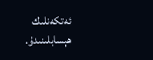ئەتكەنلىك ھېسابلىنىدۇ.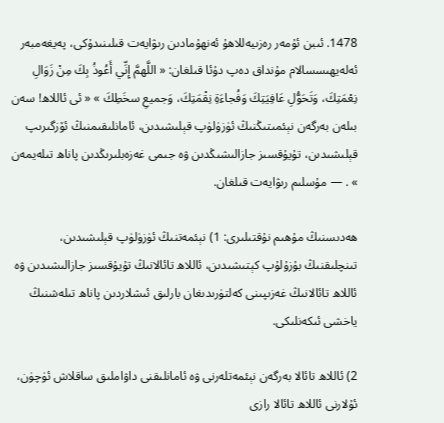1478. ئىبن ئۇمەر رەزىيەللاھۇ ئەنھۇمادىن رىۋايەت قىلىنىدۇكى، پەيغەمبەر ئەلەيھىسسالام مۇنداق دەپ دۇئا قىلغان: « اللَّهمَّ إِنِّي أَعُوذُ بِكَ مِنْ زَوَالِ نِعْمَتِكَ، وَتَحَوُّلِ عَافِيَتِكَ وَفُجاءَةِ نِقْمَتِكَ، وَجميعِ سخَطِكَ » « ئى ئاللاھ! سەن بىلەن بەرگەن نېئمىتىڭنىڭ ئۈزۈلۈپ قېلىشىدىن، ئامانلىقىمنىڭ ئۆزگىرىپ قېلىشىدىن، تۇيۇقسىز جازالىشىڭدىن ۋە جىمى غەزەبلىرىڭدىن پاناھ تىلەيمەن » . ― مۇسلىم رىۋايەت قىلغان.

ھەدىسنىڭ مۇھىم نۇقتىلىرى: 1) نېئمەتنىڭ ئۈزۈلۈپ قېلىشىدىن، تىنچلىقنىڭ بۇزۇلۇپ كېتىشىدىن، ئاللاھ تائالانىڭ تۇيۇقسىز جازالىشىدىن ۋە ئاللاھ تائالانىڭ غەزىپىنى كەلتۈرىدىغان بارلىق ئىشلاردىن پاناھ تىلەشنىڭ ياخشى ئىكەنلىكى.

2) ئاللاھ تائالا بەرگەن نېئمەتلەرنى ۋە ئامانلىقنى داۋاملىق ساقلاش ئۈچۈن، ئۇلارنى ئاللاھ تائالا رازى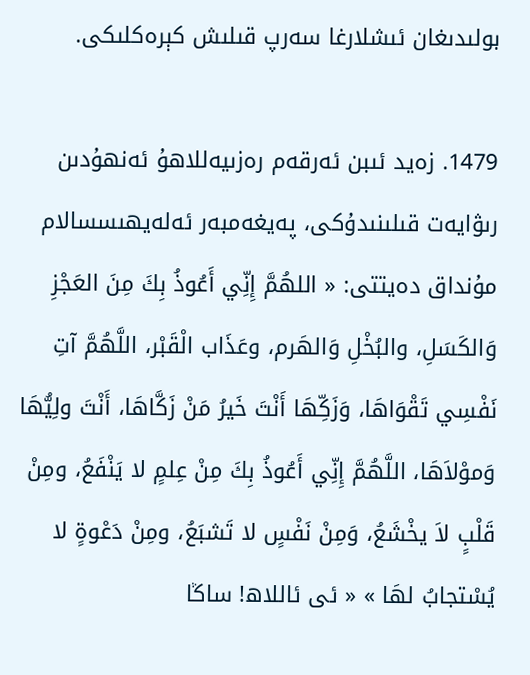بولىدىغان ئىشلارغا سەرپ قىلىش كېرەكلىكى.

1479. زەيد ئىبن ئەرقەم رەزىيەللاھۇ ئەنھۇدىن رىۋايەت قىلىنىدۇكى، پەيغەمبەر ئەلەيھىسسالام مۇنداق دەيتتى: « اللهُمَّ إِنِّي أَعُوذُ بِكَ مِنَ العَجْزِ وَالكَسَلِ، والبُخْلِ وَالهَرم، وعَذَاب الْقَبْر، اللَّهُمَّ آتِ نَفْسِي تَقْوَاهَا، وَزَكِّهَا أَنْتَ خَيرُ مَنْ زَكَّاهَا، أَنْتَ ولِيُّهَا وَموْلاَهَا، اللَّهُمَّ إِنِّي أَعُوذُ بِكَ مِنْ عِلمٍ لا يَنْفَعُ، ومِنْ قَلْبٍ لاَ يخْشَعُ، وَمِنْ نَفْسٍ لا تَشبَعُ، ومِنْ دَعْوةٍ لا يُسْتجابُ لهَا » « ئى ئاللاھ! ساڭا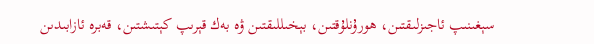سېغىنىپ ئاجىزلىقتىن، ھورۇنلۇقتىن، بېخىللىقتىن ۋە بەك قېرىپ كېتىشتىن، قەبرە ئازابىدىن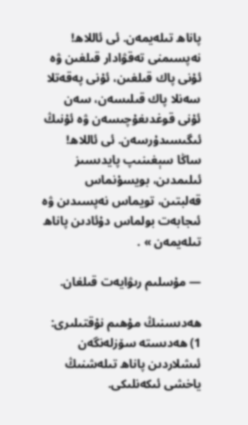پاناھ تىلەيمەن. ئى ئاللاھ! نەپسىمنى تەقۋادار قىلغىن ۋە ئۇنى پاك قىلغىن، ئۇنى پەقەتلا سەنلا پاك قىلىسەن، سەن ئۇنى قوغدىغۇچىسەن ۋە ئۇنىڭ ئىگىسىدۇرسەن. ئى ئاللاھ! ساڭا سېغىنىپ پايدىسىز ئىلىمدىن، بويسۇنماس قەلبتىن، تويماس نەپسىدىن ۋە ئىجابەت بولماس دۇئادىن پاناھ تىلەيمەن » .

― مۇسلىم رىۋايەت قىلغان.

ھەدىسنىڭ مۇھىم نۇقتىلىرى: 1) ھەدىستە سۆزلەنگەن ئىشلاردىن پاناھ تىلەشنىڭ ياخشى ئىكەنلىكى.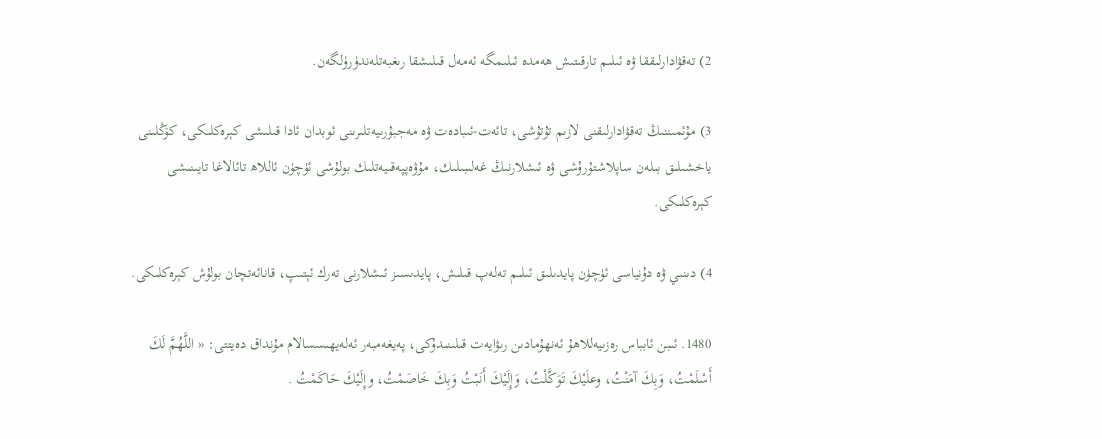2) تەقۋادارلىققا ۋە ئىلىم تارقىتىش ھەمدە ئىلىمگە ئەمەل قىلىشقا رىغبەتلەندۈرۈلگەن.

3) مۇئمىننىڭ تەقۋادارلىقنى لازىم تۇتۇشى، تائەت-ئىبادەت ۋە مەجبۇرىيەتلىرىنى ئوبدان ئادا قىلىشى كېرەكلىكى، كۆڭلىنى ياخشىلىق بىلەن ساپلاشتۇرۇشى ۋە ئىشلارنىڭ غەلىبىلىك، مۇۋەپپەقىيەتلىك بولۇشى ئۈچۈن ئاللاھ تائالاغا تايىنىشى كېرەكلىكى.

4) دىنىي ۋە دۇنياسى ئۈچۈن پايدىلىق ئىلىم تەلەپ قىلىش، پايدىسىز ئىشلارنى تەرك ئېتىپ، قانائەتچان بولۇش كېرەكلىكى.

1480. ئىبن ئابباس رەزىيەللاھۇ ئەنھۇمادىن رىۋايەت قىلىنىدۇكى، پەيغەمبەر ئەلەيھىسسالام مۇنداق دەيتتى: « اللَّهُمَّ لَكَ أَسْلَمْتُ، وَبِكَ آمَنْتُ، وعلَيْكَ تَوَكَّلْتُ، وَإِلَيْكَ أَنَبْتُ وَبِكَ خَاصَمْتُ، وإِلَيْكَ حَاكَمْتُ .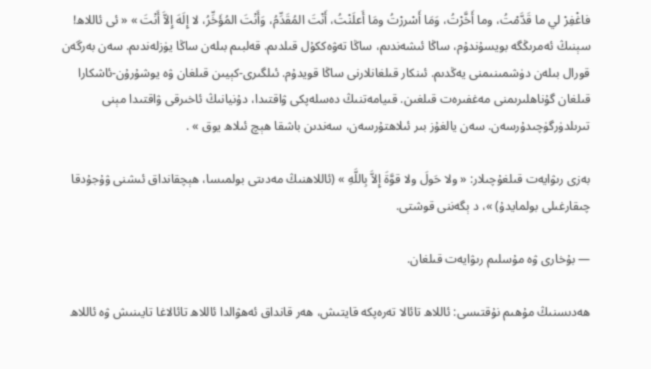فاغْفِرْ لي ما قَدَّمْتُ، وما أَخَّرْتُ، وَمَا أَسْررْتُ ومَا أَعلَنْتُ، أَنْتَ المُقَدِّمُ، وَأَنْتَ المُؤَخِّرُ، لا إِلَهَ إِلاَّ أَنْتَ » « ئى ئاللاھ! سېنىڭ ئەمرىڭگە بويسۇندۇم، ساڭا ئىشەندىم، ساڭا تەۋەككۇل قىلدىم. قەلبىم بىلەن ساڭا يۈزلەندىم. سەن بەرگەن قورال بىلەن دۈشمىنىمنى يەڭدىم. ئىنكار قىلغانلارنى ساڭا قويدۇم. ئىلگىرى-كېيىن قىلغان ۋە يوشۇرۇن-ئاشكارا قىلغان گۇناھلىرىمنى مەغفىرەت قىلغىن. قىيامەتنىڭ دەسلەپكى ۋاقتىدا، دۇنيانىڭ ئاخىرقى ۋاقتىدا مېنى تىرىلدۈرگۈچىدۇرسەن. سەن يالغۇز بىر ئىلاھتۇرسەن، سەندىن باشقا ھېچ ئىلاھ يوق » .

بەزى رىۋايەت قىلغۇچىلار: « ولا حَولَ ولا قوَّةَ إِلاَّ بِاللَّهِ » (ئاللاھنىڭ مەدىتى بولمىسا، ھېچقانداق ئىشنى ۋۇجۇدقا چىقارغىلى بولمايدۇ) »، د ېگەننى قوشتى.

― بۇخارى ۋە مۇسلىم رىۋايەت قىلغان.

ھەدىسنىڭ مۇھىم نۇقتىسى: ئاللاھ تائالا تەرەپكە قايتىش، ھەر قانداق ئەھۋالدا ئاللاھ تائالاغا تايىنىش ۋە ئاللاھ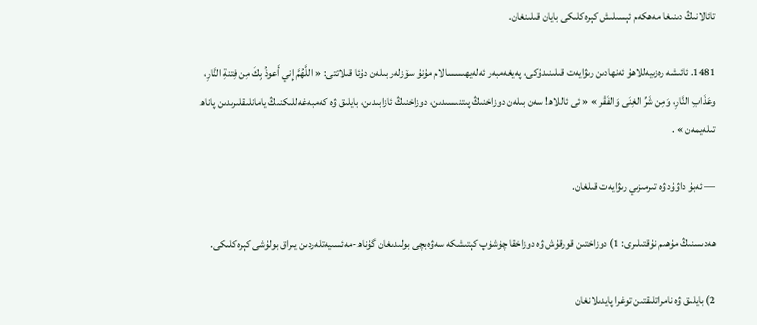تائالانىڭ دىنىغا مەھكەم ئېسىلىش كېرەكلىكى بايان قىلىنغان.

1481. ئائىشە رەزىيەللاھۇ ئەنھادىن رىۋايەت قىلىنىدۇكى، پەيغەمبەر ئەلەيھىسسالام مۇنۇ سۆزلەر بىلەن دۇئا قىلاتتى: « اللَّهُمَّ إِني أَعوذُ بِكَ مِن فِتنةِ النَّارِ، وعَذَابِ النَّارِ، وَمِن شَرِّ الغِنَى وَالفَقْر » « ئى ئاللاھ! سەن بىلەن دوزاخنىڭ پىتنىسىدىن، دوزاخنىڭ ئازابىدىن، بايلىق ۋە كەمبەغەللىكنىڭ يامانلىقلىرىدىن پاناھ تىلەيمەن » .

― ئەبۇ داۋۇد ۋە تىرمىزىي رىۋايەت قىلغان.

ھەدىسنىڭ مۇھىم نۇقتىلىرى: 1) دوزاختىن قورقۇش ۋە دوزاخقا چۈشۈپ كېتىشكە سەۋەبچى بولىدىغان گۇناھ-مەئسىيەتلەردىن يىراق بولۇشى كېرەكلىكى.

2) بايلىق ۋە نامراتلىقتىن توغرا پايدىلانغان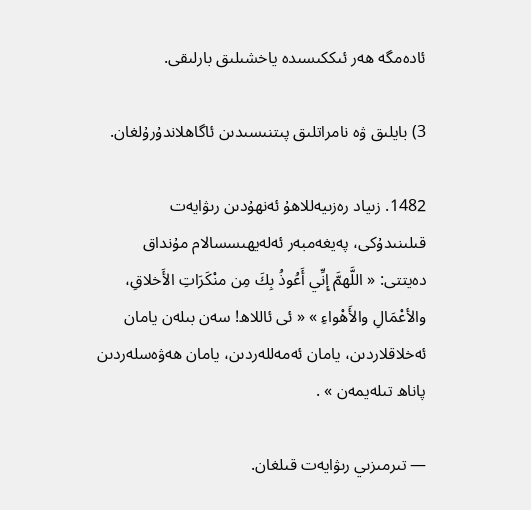ئادەمگە ھەر ئىككىسىدە ياخشىلىق بارلىقى.

3) بايلىق ۋە نامراتلىق پىتنىسىدىن ئاگاھلاندۇرۇلغان.

1482. زىياد رەزىيەللاھۇ ئەنھۇدىن رىۋايەت قىلىنىدۇكى، پەيغەمبەر ئەلەيھىسسالام مۇنداق دەيتتى: « اللَّهمَّ إِنِّي أَعُوذُ بِكَ مِن منْكَرَاتِ الأَخلاقِ، والأعْمَالِ والأَهْواءِ » « ئى ئاللاھ! سەن بىلەن يامان ئەخلاقلاردىن، يامان ئەمەللەردىن، يامان ھەۋەسلەردىن پاناھ تىلەيمەن » .

― تىرمىزىي رىۋايەت قىلغان.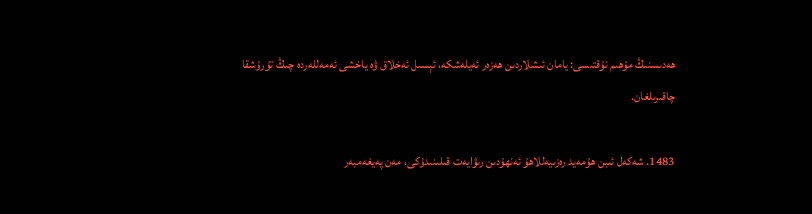ھەدىسنىڭ مۇھىم نۇقتىسى: يامان ئىشلاردىن ھەزەر ئەيلەشكە، ئېسىل ئەخلاق ۋە ياخشى ئەمەللەردە چىڭ تۇرۇشقا چاقىرىلغان.

1483. شەكەل ئىبن ھۇمەيد رەزىيەللاھۇ ئەنھۇدىن رىۋايەت قىلىنىدۇكى، مەن پەيغەمبەر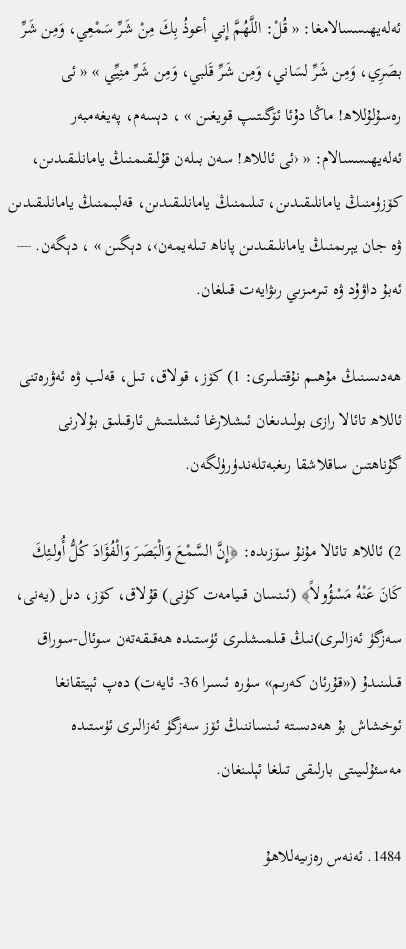ئەلەيھىسسالامغا: « قُلْ: اللَّهُمَّ إِني أعوذُ بِكَ مِنْ شَرِّ سَمْعِي، وَمِن شَرِّ بصَرِي، وَمِن شَرِّ لسَاني، وَمِن شَرِّ قَلبي، وَمِن شَرِّ منِيِّي » « ئى رەسۇلۇللاھ! ماڭا دۇئا ئۆگىتىپ قويغىن » ، دېسەم، پەيغەمبەر ئەلەيھىسسالام: « ‹ئى ئاللاھ! سەن بىلەن قۇلىقىمنىڭ يامانلىقىدىن، كۆزۈمنىڭ يامانلىقىدىن، تىلىمنىڭ يامانلىقىدىن، قەلبىمنىڭ يامانلىقىدىن ۋە جان يېرىمنىڭ يامانلىقىدىن پاناھ تىلەيمەن›، دېگىن » ، دېگەن. ― ئەبۇ داۋۇد ۋە تىرمىزىي رىۋايەت قىلغان.

ھەدىسنىڭ مۇھىم نۇقتىلىرى: 1) كۆز، قولاق، تىل، قەلب ۋە ئەۋرەتنى ئاللاھ تائالا رازى بولىدىغان ئىشلارغا ئىشلىتىش ئارقىلىق بۇلارنى گۇناھتىن ساقلاشقا رىغبەتلەندۈرۈلگەن.

2) ئاللاھ تائالا مۇنۇ سۆزىدە: ﴿إِنَّ السَّمْعَ وَالْبَصَرَ وَالْفُؤَادَ كُلُّ أُولـئِكَ كَانَ عَنْهُ مَسْؤُولاً﴾ (ئىنسان قىيامەت كۈنى) قۇلاق، كۆز، دىل (يەنى، سەزگۈ ئەزالىرى)نىڭ قىلمىشلىرى ئۈستىدە ھەقىقەتەن سوئال-سوراق قىلىنىدۇ («قۇرئان كەرىم» سۈرە ئىسرا 36- ئايەت) دەپ ئېيتقانغا ئوخشاش بۇ ھەدىستە ئىنساننىڭ ئۆز سەزگۈ ئەزالىرى ئۈستىدە مەسئۇلىيىتى بارلىقى تىلغا ئېلىنغان.

1484. ئەنەس رەزىيەللاھۇ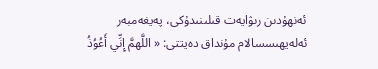ئەنھۇدىن رىۋايەت قىلىنىدۇكى، پەيغەمبەر ئەلەيھىسسالام مۇنداق دەيتتى: « اللَّهمَّ إِنِّي أَعُوُذُ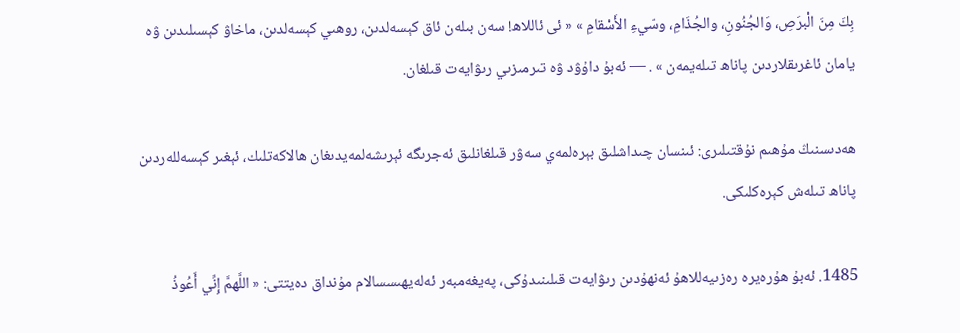بِكَ مِنَ الْبرَصِ، وَالجُنُونِ، والجُذَامِ، وسّيءِ الأَسْقامِ » « ئى ئاللاھ! سەن بىلەن ئاق كېسەلدىن، روھىي كېسەلدىن، ماخاۋ كېسىلىدىن ۋە يامان ئاغرىقلاردىن پاناھ تىلەيمەن » . ― ئەبۇ داۇۋد ۋە تىرمىزىي رىۋايەت قىلغان.

ھەدىسنىڭ مۇھىم نۇقتىلىرى: ئىنسان چىداشلىق بېرەلمەي سەۋر قىلغانلىق ئەجرىگە ئېرىشەلمەيدىغان ھالاكەتلىك، ئېغىر كېسەللەردىن پاناھ تىلەش كېرەكلىكى.

1485. ئەبۇ ھۇرەيرە رەزىيەللاھۇ ئەنھۇدىن رىۋايەت قىلىنىدۇكى، پەيغەمبەر ئەلەيھىسسالام مۇنداق دەيتتى: « اللَّهمَّ إِنِّي أَعُوذُ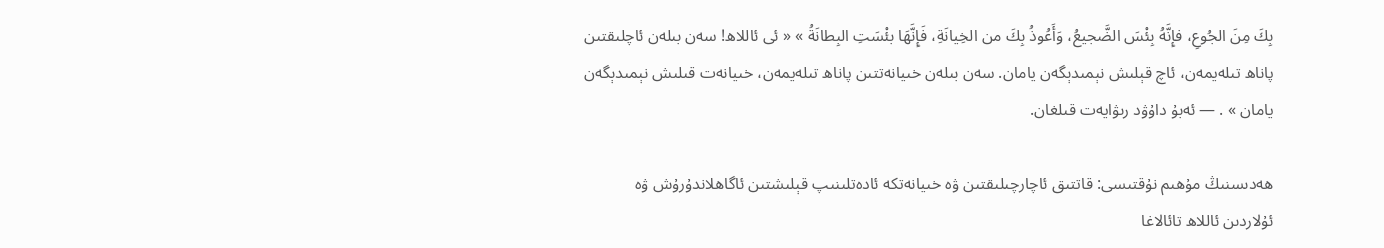بِكَ مِنَ الجُوعِ، فإِنَّهُ بِئْسَ الضَّجيعُ، وَأَعُوذُ بِكَ من الخِيانَةِ، فَإِنَّهَا بئْسَتِ البِطانَةُ » « ئى ئاللاھ! سەن بىلەن ئاچلىقتىن پاناھ تىلەيمەن، ئاچ قېلىش نېمىدېگەن يامان. سەن بىلەن خىيانەتتىن پاناھ تىلەيمەن، خىيانەت قىلىش نېمىدېگەن يامان » . ― ئەبۇ داۇۋد رىۋايەت قىلغان.

ھەدىسنىڭ مۇھىم نۇقتىسى: قاتتىق ئاچارچىلىقتىن ۋە خىيانەتكە ئادەتلىنىپ قېلىشتىن ئاگاھلاندۇرۇش ۋە ئۇلاردىن ئاللاھ تائالاغا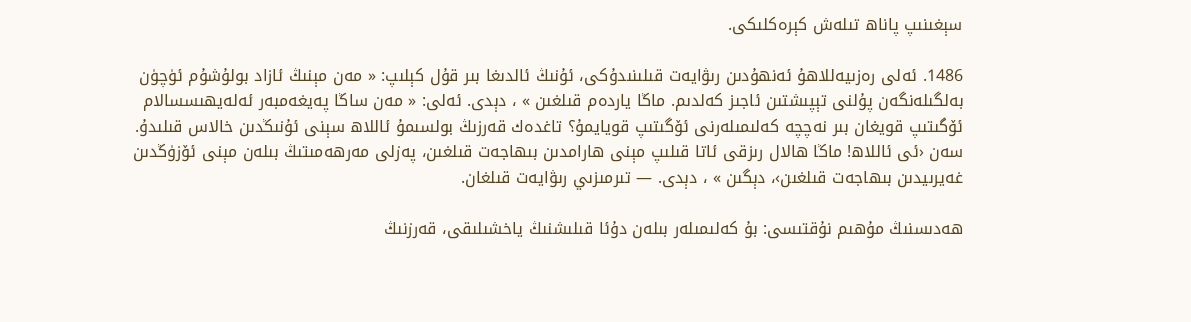سېغىنىپ پاناھ تىلەش كېرەكلىكى.

1486. ئەلى رەزىيەللاھۇ ئەنھۇدىن رىۋايەت قىلىنىدۇكى، ئۇنىڭ ئالدىغا بىر قۇل كېلىپ: « مەن مېنىڭ ئازاد بولۇشۇم ئۈچۈن بەلگىلەنگەن پۇلنى تېپىشتىن ئاجىز كەلدىم. ماڭا ياردەم قىلغىن » ، دېدى. ئەلى: « مەن ساڭا پەيغەمبەر ئەلەيھىسسالام ئۆگىتىپ قويغان بىر نەچچە كەلىمىلەرنى ئۆگىتىپ قويايمۇ؟ تاغدەك قەرزىڭ بولسىمۇ ئاللاھ سېنى ئۇنىڭدىن خالاس قىلىدۇ. سەن ‹ئى ئاللاھ! ماڭا ھالال رىزقى ئاتا قىلىپ مېنى ھارامدىن بىھاجەت قىلغىن، پەزلى مەرھەمىتىڭ بىلەن مېنى ئۆزۈڭدىن غەيرىيدىن بىھاجەت قىلغىن›، دېگىن » ، دېدى. ― تىرمىزىي رىۋايەت قىلغان.

ھەدىسنىڭ مۇھىم نۇقتىسى: بۇ كەلىمىلەر بىلەن دۇئا قىلىشنىڭ ياخشىلىقى، قەرزنىڭ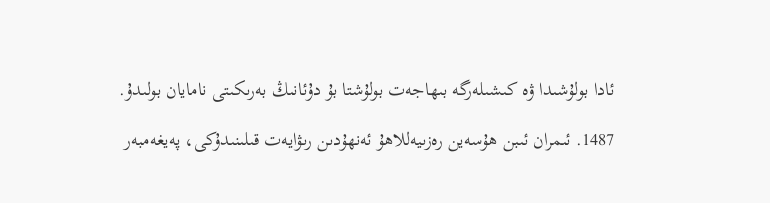ئادا بولۇشىدا ۋە كىشىلەرگە بىھاجەت بولۇشتا بۇ دۇئانىڭ بەرىكىتى نامايان بولىدۇ.

1487. ئىمران ئىبن ھۇسەين رەزىيەللاھۇ ئەنھۇدىن رىۋايەت قىلىنىدۇكى، پەيغەمبەر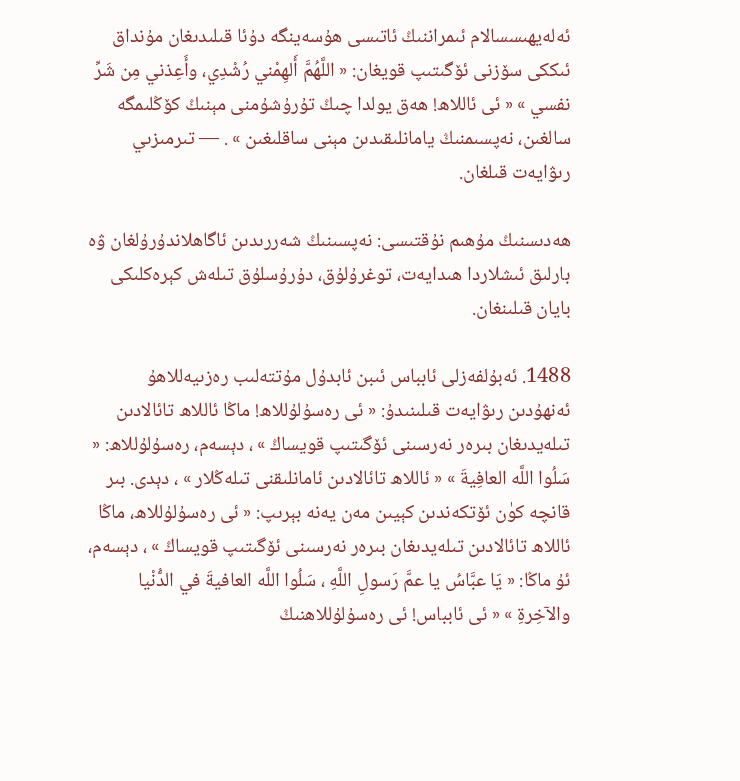ئەلەيھىسسالام ئىمراننىڭ ئاتىسى ھۇسەينگە دۇئا قىلىدىغان مۇنداق ئىككى سۆزنى ئۆگىتىپ قويغان: « اللَّهُمَّ أَلهِمْني رُشْدِي، وأَعِذني مِن شَرِّ نفسي » « ئى ئاللاھ! ھەق يولدا چىڭ تۇرۇشۇمنى مېنىڭ كۆڭلىمگە سالغىن، نەپسىمنىڭ يامانلىقىدىن مېنى ساقلىغىن » . ― تىرمىزىي رىۋايەت قىلغان.

ھەدىسنىڭ مۇھىم نۇقتىسى: نەپسىنىڭ شەررىدىن ئاگاھلاندۇرۇلغان ۋە بارلىق ئىشلاردا ھىدايەت، توغرۇلۇق، دۇرۇسلۇق تىلەش كېرەكلىكى بايان قىلىنغان.

1488. ئەبۇلفەزلى ئابباس ئىبن ئابدۇل مۇتتەلىب رەزىيەللاھۇ ئەنھۇدىن رىۋايەت قىلىنىدۇ: « ئى رەسۇلۇللاھ! ماڭا ئاللاھ تائالادىن تىلەيدىغان بىرەر نەرسىنى ئۆگىتىپ قويساڭ » ، دېسەم، رەسۇلۇللاھ: « سَلُوا اللَّه العافِيةَ » « ئاللاھ تائالادىن ئامانلىقنى تىلەڭلار » ، دېدى. بىر قانچە كۈن ئۆتكەندىن كېيىن مەن يەنە بېرىپ: « ئى رەسۇلۇللاھ، ماڭا ئاللاھ تائالادىن تىلەيدىغان بىرەر نەرسىنى ئۆگىتىپ قويساڭ » ، دېسەم، ئۇ ماڭا: « يَا عبَّاسُ يا عمَّ رَسولِ اللَّهِ ، سَلُوا اللَّه العافيةَ في الدُّنْيا والآخِرةِ » « ئى ئابباس! ئى رەسۇلۇللاھنىڭ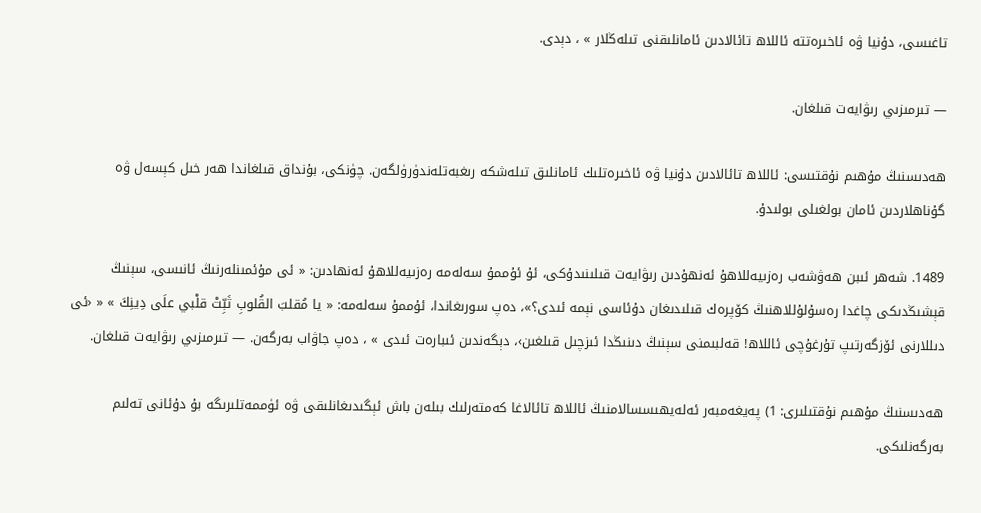تاغىسى، دۇنيا ۋە ئاخىرەتتە ئاللاھ تائالادىن ئامانلىقنى تىلەڭلار » ، دېدى.

― تىرمىزىي رىۋايەت قىلغان.

ھەدىسنىڭ مۇھىم نۇقتىسى: ئاللاھ تائالادىن دۇنيا ۋە ئاخىرەتلىك ئامانلىق تىلەشكە رىغبەتلەندۈرۈلگەن. چۈنكى، بۇنداق قىلغاندا ھەر خىل كېسەل ۋە گۇناھلاردىن ئامان بولغىلى بولىدۇ.

1489. شەھر ئىبن ھەۋشەب رەزىيەللاھۇ ئەنھۇدىن رىۋايەت قىلىنىدۇكى، ئۇ ئۇممۇ سەلەمە رەزىيەللاھۇ ئەنھادىن: « ئى مۇئمىنلەرنىڭ ئانىسى، سېنىڭ قېشىڭدىكى چاغدا رەسۇلۇللاھنىڭ كۆپرەك قىلىدىغان دۇئاسى نېمە ئىدى؟»، دەپ سورىغاندا، ئۇممۇ سەلەمە: « يا مُقلبَ القُلوبِ ثَبِّتْ قلْبي علَى دِينِكَ » « ‹ئى دىللارنى ئۆزگەرتىپ تۇرغۇچى ئاللاھ! قەلبىمنى سېنىڭ دىنىڭدا ئىزچىل قىلغىن›، دېگەندىن ئىبارەت ئىدى » ، دەپ جاۋاب بەرگەن. ― تىرمىزىي رىۋايەت قىلغان.

ھەدىسنىڭ مۇھىم نۇقتىلىرى: 1) پەيغەمبەر ئەلەيھىسسالامنىڭ ئاللاھ تائالاغا كەمتەرلىك بىلەن باش ئېگىدىغانلىقى ۋە ئۈممەتلىرىگە بۇ دۇئانى تەلىم بەرگەنلىكى.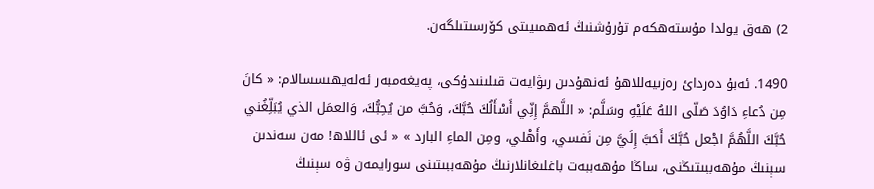2) ھەق يولدا مۇستەھكەم تۇرۇشنىڭ ئەھمىيىتى كۆرسىتىلگەن.

1490. ئەبۇ دەردائ رەزىيەللاھۇ ئەنھۇدىن رىۋايەت قىلىنىدۇكى، پەيغەمبەر ئەلەيھىسسالام: « كانَ مِن دُعاءِ دَاوُدَ صَلّى اللهُ عَلَيْهِ وسَلَّم: « اللَّهمَّ إِنِّي أَسْأَلُكَ حُبَّكَ، وَحُبَّ من يُحِبُّكَ، وَالعمَل الذي يُبَلِّغُني حُبَّكَ اللَّهُمَّ اجْعل حُبَّكَ أَحَبَّ إِلَيَّ مِن نَفسي، وأَهْلي، ومِن الماءِ البارد » « ئى ئاللاھ! مەن سەندىن سېنىڭ مۇھەببىتىڭنى، ساڭا مۇھەببەت باغلىغانلارنىڭ مۇھەببىتىنى سورايمەن ۋە سېنىڭ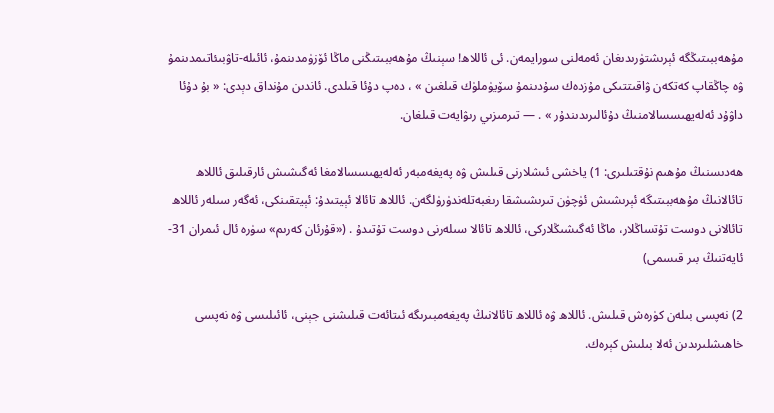مۇھەببىتىڭگە ئېرىشتۈرىدىغان ئەمەلنى سورايمەن. ئى ئاللاھ! سېنىڭ مۇھەببىتىڭنى ماڭا ئۆزۈمدىنمۇ، ئائىلە-تاۋبىئاتىمدىنمۇ ۋە چاڭقاپ كەتكەن ۋاقىتتىكى مۇزدەك سۇدىنمۇ سۆيۈملۈك قىلغىن » ، دەپ دۇئا قىلدى. ئاندىن مۇنداق دېدى: « بۇ دۇئا داۋۇد ئەلەيھىسسالامنىڭ دۇئالىرىدىندۇر » . ― تىرمىزىي رىۋايەت قىلغان.

ھەدىسنىڭ مۇھىم نۇقتىلىرى: 1) ياخشى ئىشلارنى قىلىش ۋە پەيغەمبەر ئەلەيھىسسالامغا ئەگىشىش ئارقىلىق ئاللاھ تائالانىڭ مۇھەببىتىگە ئېرىشىش ئۈچۈن تىرىشىشقا رىغبەتلەندۈرۈلگەن. ئاللاھ تائالا ئېيتىدۇ: ئېيتقىنكى، ئەگەر سىلەر ئاللاھ تائالانى دوست تۇتساڭلار، ماڭا ئەگىشىڭلاركى، ئاللاھ تائالا سىلەرنى دوست تۇتىدۇ . («قۇرئان كەرىم» سۈرە ئال ئىمران 31- ئايەتنىڭ بىر قىسمى)

2) نەپسى بىلەن كۈرەش قىلىش. ئاللاھ ۋە ئاللاھ تائالانىڭ پەيغەمبىرىگە ئىتائەت قىلىشنى جېنى، ئائىلىسى ۋە نەپسى خاھىشلىرىدىن ئەلا بىلىش كېرەك.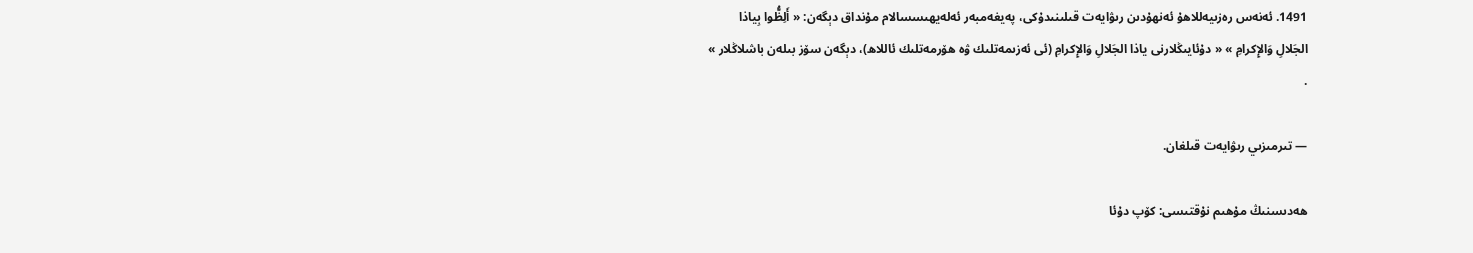1491. ئەنەس رەزىيەللاھۇ ئەنھۇدىن رىۋايەت قىلىنىدۇكى، پەيغەمبەر ئەلەيھىسسالام مۇنداق دېگەن: « أَلِظُّوا بِياذا الجَلالِ وَالإِكرامِ » « دۇئايىڭلارنى ياذا الجَلالِ وَالإِكرامِ (ئى ئەزىمەتلىك ۋە ھۆرمەتلىك ئاللاھ)، دېگەن سۆز بىلەن باشلاڭلار » .

― تىرمىزىي رىۋايەت قىلغان.

ھەدىسنىڭ مۇھىم نۇقتىسى: كۆپ دۇئا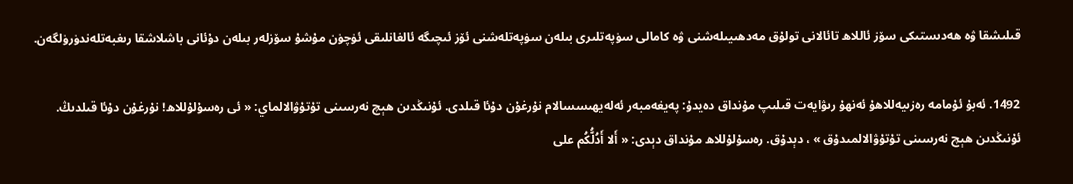قىلىشقا ۋە ھەدىستىكى سۆز ئاللاھ تائالانى تولۇق مەدھىيىلەشنى ۋە كامالى سۈپەتلىرى بىلەن سۈپەتلەشنى ئۆز ئىچىگە ئالغانلىقى ئۈچۈن مۇشۇ سۆزلەر بىلەن دۇئانى باشلاشقا رىغبەتلەندۈرۈلگەن.

1492. ئەبۇ ئۇمامە رەزىيەللاھۇ ئەنھۇ رىۋايەت قىلىپ مۇنداق دەيدۇ: پەيغەمبەر ئەلەيھىسسالام نۇرغۇن دۇئا قىلدى. ئۇنىڭدىن ھېچ نەرسىنى تۇتۇۋالالماي: « ئى رەسۇلۇللاھ! نۇرغۇن دۇئا قىلدىڭ. ئۇنىڭدىن ھېچ نەرسىنى تۇتۇۋالالمىدۇق » ، دېدۇق. رەسۇلۇللاھ مۇنداق دېدى: « أَلا أَدُلُّكُم على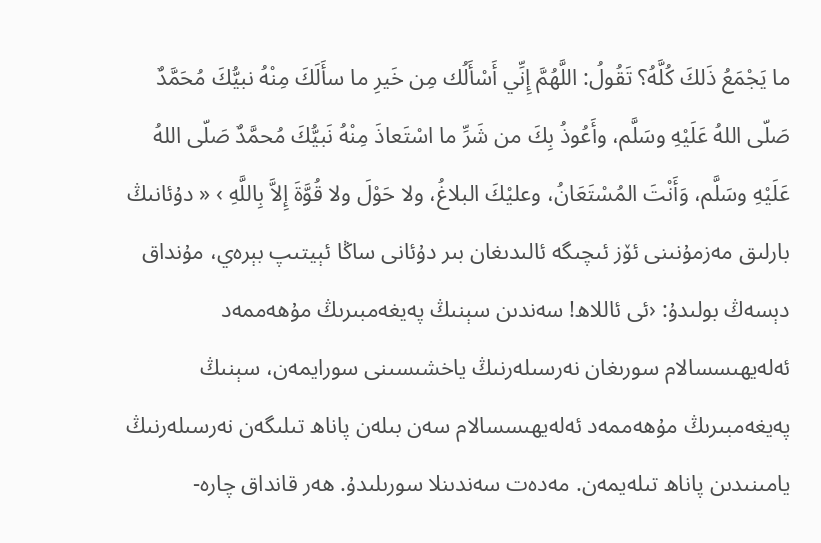ما يَجْمَعُ ذَلكَ كُلَّهُ؟ تَقُولُ: اللَّهُمَّ إِنِّي أَسْأَلُك مِن خَيرِ ما سأَلَكَ مِنْهُ نبيُّكَ مُحَمَّدٌ صَلّى اللهُ عَلَيْهِ وسَلَّم، وأَعُوذُ بِكَ من شَرِّ ما اسْتَعاذَ مِنْهُ نَبيُّكَ مُحمَّدٌ صَلّى اللهُ عَلَيْهِ وسَلَّم، وَأَنْتَ المُسْتَعَانُ، وعليْكَ البلاغُ، ولا حَوْلَ ولا قُوَّةَ إِلاَّ بِاللَّهِ › « دۇئانىڭ بارلىق مەزمۇنىنى ئۆز ئىچىگە ئالىدىغان بىر دۇئانى ساڭا ئېيتىپ بېرەي، مۇنداق دېسەڭ بولىدۇ: ‹ئى ئاللاھ! سەندىن سېنىڭ پەيغەمبىرىڭ مۇھەممەد ئەلەيھىسسالام سورىغان نەرسىلەرنىڭ ياخشىسىنى سورايمەن، سېنىڭ پەيغەمبىرىڭ مۇھەممەد ئەلەيھىسسالام سەن بىلەن پاناھ تىلىگەن نەرسىلەرنىڭ يامىنىدىن پاناھ تىلەيمەن. مەدەت سەندىنلا سورىلىدۇ. ھەر قانداق چارە-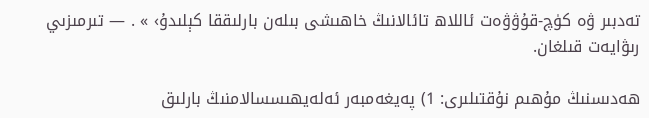تەدبىر ۋە كۈچ-قۇۋۋەت ئاللاھ تائالانىڭ خاھىشى بىلەن بارلىققا كېلىدۇ› » . ― تىرمىزىي رىۋايەت قىلغان.

ھەدىسنىڭ مۇھىم نۇقتىلىرى: 1) پەيغەمبەر ئەلەيھىسسالامنىڭ بارلىق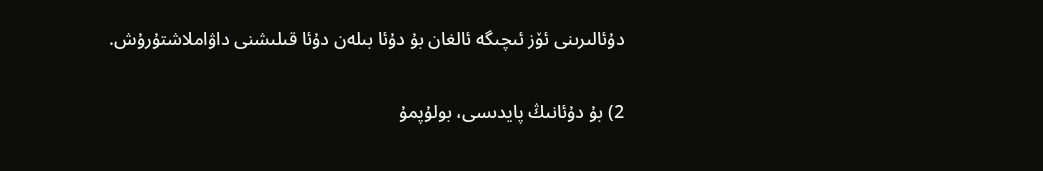دۇئالىرىنى ئۆز ئىچىگە ئالغان بۇ دۇئا بىلەن دۇئا قىلىشنى داۋاملاشتۇرۇش.

2) بۇ دۇئانىڭ پايدىسى، بولۇپمۇ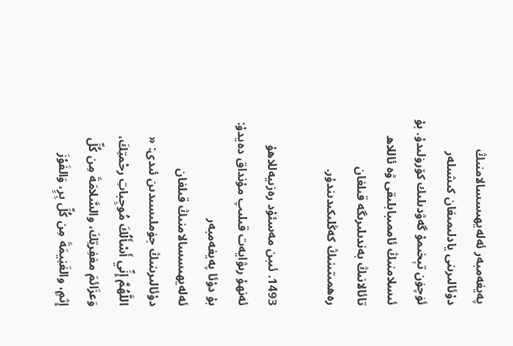پەيغەمبەر ئەلەيھىسسالامنىڭ دۇئالىرىنى يادلىمىغان كىشىلەر ئۈچۈن تېخىمۇ گەۋدىلىك كۆرۈلىدۇ. بۇ ئىسلامنىڭ ئاممىبابلىقى ۋە ئاللاھ تائالانىڭ بەندىلىرىگە قىلغان رەھمىتىنىڭ كەڭلىكىدىندۇر.

1493. ئىبن مەسئۇد رەزىيەللاھۇ ئەنھۇ رىۋايەت قىلىپ مۇنداق دەيدۇ: بۇ دۇئا پەيغەمبەر ئەلەيھىسسالامنىڭ قىلغان دۇئالىرىنىڭ جۈملىسىدىن ئىدى: « اللَّهُمَّ إِنِّي أَسْأَلُكَ مُوجِباتِ رحْمتِكَ، وَعزَائمَ مغفِرتِكَ، والسَّلامَةَ مِن كُلِّ إِثمٍ، والغَنِيمَةَ مِن كُلِّ بِرٍ، وَالفَوْزَ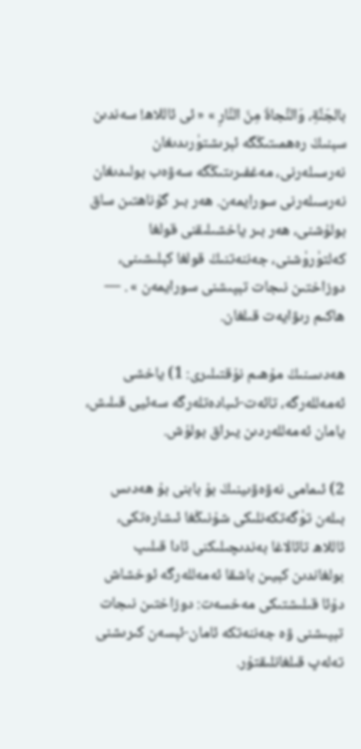بالجَنَّةِ، وَالنَّجاةَ مِنَ النَّارِ » « ئى ئاللاھ! سەندىن سېنىڭ رەھمىتىڭگە ئېرىشتۈرىدىغان نەرسىلەرنى، مەغفىرىتىڭگە سەۋەب بولىدىغان نەرسىلەرنى سورايمەن. ھەر بىر گۇناھتىن ساق بولۇشنى، ھەر بىر ياخشىلىقنى قولغا كەلتۈرۈشنى، جەننەتنىڭ قولغا كېلىشىنى، دوزاختىن نىجات تېپىشنى سورايمەن » . ― ھاكىم رىۋايەت قىلغان.

ھەدىسنىڭ مۇھىم نۇقتىلىرى: 1) ياخشى ئەمەللەرگە، تائەت-ئىبادەتلەرگە سەئيى قىلىش، يامان ئەمەللەردىن يىراق بولۇش.

2) ئىمامى نەۋەۋىينىڭ بۇ بابنى بۇ ھەدىس بىلەن تۈگەتكەنلىكى شۇنىڭغا ئىشارەتكى، ئاللاھ تائالاغا بەندىچىلىكنى ئادا قىلىپ بولغاندىن كېيىن باشقا ئەمەللەرگە ئوخشاش دۇئا قىلىشتىكى مەخسەت: دوزاختىن نىجات تېپىشنى ۋە جەننەتكە ئامان-ئېسەن كىرىشنى تەلەپ قىلغانلىقتۇر.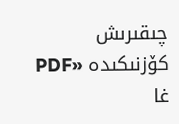چىقىرىش كۆزنىكىدە «PDF غا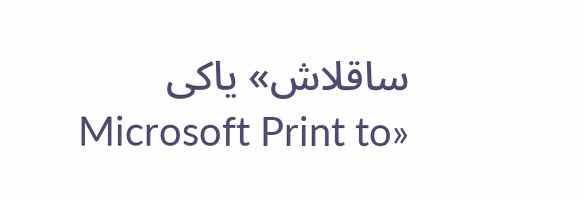ساقلاش» ياكى «Microsoft Print to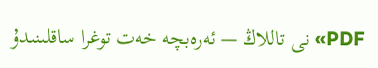PDF» نى تاللاڭ — ئەرەبچە خەت توغرا ساقلىنىدۇ